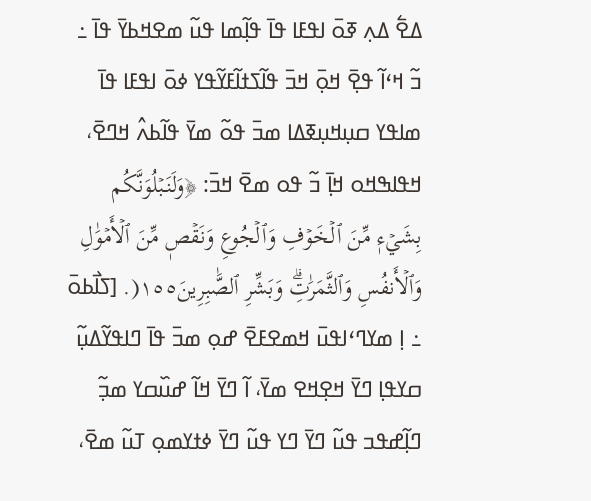ߡߐ߱ ߡߍ߲ ߧߋ߫ ߊߟߓߊ ߟߊ߫ ߟߊ߲߬ߘߊ ߟߎ߬ ߘߐߞߕߌ߫ ߟߊ߫ ߸ ߏ߬ ߞߵߊ߬ ߟߐ߲߫ ߞߋ߲߫ ߞߏ߫ ߟߊ߬ߖߙߊ߬ߓߌ߬ߟߌ ߦߋ߫ ߊߟߓߊ ߟߊ߫ ߘߊߟߌ ߛߎ߲ߞߎ߲ߧߡߊ ߘߏ߫ ߟߋ߬ ߘߌ߫ ߟߊ߬ߕߍ߮ ߞߣߐ߫، ߞߟߊߒߞߋ ߞߊ߲߫ ߏ߬ ߟߋ ߘߐ߫ ߞߏ߫: ﴿وَلَنَبۡلُوَنَّكُم بِشَيۡءٖ مِّنَ ٱلۡخَوۡفِ وَٱلۡجُوعِ وَنَقۡصٖ مِّنَ ٱلۡأَمۡوَٰلِ وَٱلۡأَنفُسِ وَٱلثَّمَرَٰتِۗ وَبَشِّرِ ٱلصَّٰبِرِينَ١٥٥(. [ߖߊ߯ߕߋ߫ ߸ ߊ߲ ߘߌߣߵߊߟߎ߫ ߞߘߐߓߐ߫ ߝߋ߲ ߘߏ߫ ߟߊ߫ ߣߊߟߌ߬ߡߎ߲߬ ߛߌߟߊ߲ ߣߌ߫ ߞߐ߲ߞߐ ߘߌ߫، ߊ߬ ߣߌ߫ ߞߊ߬ ߝߎ߰ߛߌ ߘߏ߲߬ ߣߊ߲߬ߝߟߏ ߟߎ߬ ߣߌ߫ ߣߌ ߟߎ߬ ߣߌ߫ ߦߙߌߘߋ߲ ߠߎ߬ ߘߐ߫،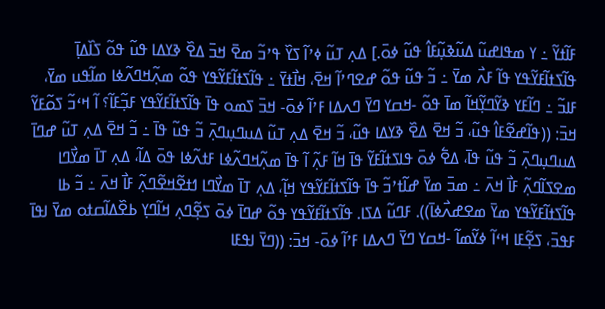ߓߊ߬ߙߌ߬ ߸ ߌ ߘߟߊߝߎ߬ ߡߎ߬ߢߎ߲߬ߓߊ߮ ߟߎ߬ ߦߋ߫.] ߡߍ߲ ߠߎ߬ ߦߴߊ߬ ߖߌ߰ ߟߴߏ߬ ߘߐ߫ ߞߏ߫ ߡߐ߰ ߢߌߡߊ ߟߎ߬ ߟߋ߬ ߖߊ߰ߡߊ߲߫ ߟߊ߬ߖߙߊ߬ߓߌ߬ߟߌ ߟߊ߬ ߓߍ߯ ߘߌ߫ ߸ ߏ߬ ߟߎ߬ ߟߋ߬ ߝߐߣߴߊ߬ ߞߐ߫، ߞߊ߯ߙߌ߫ ߸ ߟߊ߬ߖߙߊ߬ߓߌ߬ߟߌ ߟߋ߬ ߘߍ߲߬ߞߣߍ߬ߦߊ ߘߊ߬ߟߎ ߘߌ߫، ߓߊߏ߬ ߸ ߣߊ߬ߓߌ ߢߌ߬ߣߌ߲߬ߞߊ߬ ߘߊ߫ ߟߋ߬ -ߞߛߌ ߣߌ߫ ߣߍߡߊ ߓߴߊ߬ ߦߋ߫- ߞߏ߫ ߖߘߋ ߟߊ߫ ߟߊ߬ߖߙߊ߬ߓߌ߬ߟߌ ߓߏ߲߬ߓߊ߬؟ ߊ߬ ߞߵߏ߬ ߖߋ߬ߓߌ߬ ߞߏ߫: ((ߟߊ߬ߝߐ߬ߓߊ߮ ߟߎ߬، ߏ߬ ߞߐ߫ ߡߐ߰ ߢߌߡߊ ߟߎ߬، ߏ߬ ߞߐ߫ ߡߍ߲ ߠߎ߬ ߡߎߣߎ߲ߣߍ߲߫ ߏ߬ ߟߎ߬ ߟߊ߫ ߸ ߏ߬ ߞߐ߫ ߡߍ߲ ߠߎ߬ ߝߣߊ߫ ߡߎߣߎ߲ߣߍ߲߫ ߏ߬ ߟߎ߬ ߟߊ߫، ߡߐ߱ ߦߋ߫ ߟߊߖߙߊ߬ߓߌ߬ ߟߊ߫ ߞߊ߬ ߓߍ߲߬ ߊ߬ ߟߊ߫ ߘߍ߲߬ߞߣߍ߬ߦߊ ߓߙߍ߬ߦߊ ߟߋ߫ ߡߊ߬، ߡߍ߲ ߠߊ߫ ߘߌ߯ߣߊ ߘߐߖߊ߬ߣߍ߲߬ ߓߊ߯ ߞߍ߫ ߸ ߘߏ߫ ߘߌ߫ ߝߊ߬ߙߴߏ߬ ߟߊ߫ ߟߊ߬ߖߙߊ߬ߓߌ߬ߟߌ ߞߊ߲߬، ߡߍ߲ ߠߊ߫ ߘߌ߯ߣߊ ߗߙߐ߬ߞߐ߬ߣߍ߲߬ ߓߊ߯ ߞߍ߫ ߸ ߏ߬ ߕߊ ߟߊ߬ߖߙߊ߬ߓߌ߬ߟߌ ߘߌ߫ ߘߐߝߍ߯ߦߊ߫)). ߓߣߎ߬ ߡߖߊ. ߟߊ߬ߖߙߊ߬ߓߌ߬ߟߌ ߟߋ߬ ߝߣߊ߫ ߦߋ߫ ߖߐ߲߬ߣߍ߲ ߞߊ߬ߣߌ߲ ߕߐ߰ߡߊ߬ߛߙߋ ߘߌ߫ ߊߟߊ߫ ߓߟߏ߫، ߖߐ߲߬ߓߊ ߞߵߊ߬ ߦߌ߬ߘߊ߬ -ߞߛߌ ߣߌ߫ ߣߍߡߊ ߓߴߊ߬ ߦߋ߫- ߞߏ߫: ((ߣߌ߫ ߊߟߓߊ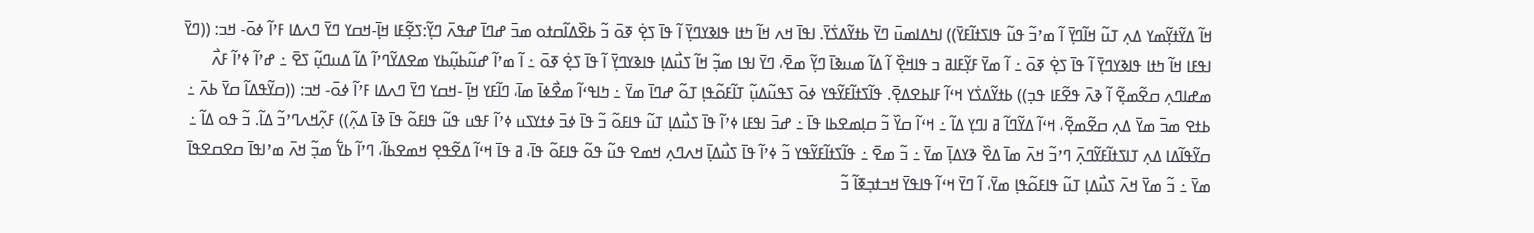ߞߊ߬ ߡߌ߬ߙߌ߲߬ߘߌ ߡߍ߲ ߠߎ߬ ߞߊ߬ߣߌ߲߫ ߊ߬ ߘߴߏ߬ ߟߎ߬ ߟߊߖߙߊ߬ߓߌ߫)) ߊߤߡߊߘߎ߫ ߣߌ߫ ߕߙߌ߬ߡߖ߭ߌ߫. ߊߟߊ߫ ߞߍ ߞߊ߬ ߤߙߊ ߟߊߢߌߣߌ߲߫ ߊ߬ ߟߊ߫ ߖߐ߲߭ ߧߋ߫ ߏ߬ ߕߐ߰ߡߊ߬ߛߙߋ ߘߏ߫ ߝߣߊ߫ ߝߟߍ߫ ߣߌ߲߬:ߖߐ߲߬ߓߊ ߞߊ߲߫-ߞߛߌ ߣߌ߫ ߣߍߡߊ ߓߴߊ߬ ߦߋ߫- ߞߏ: ((ߣߌ߫ ߊߟߓߊ ߞߊ߬ ߤߙߊ ߟߊߢߌߣߌ߲߫ ߊ߬ ߟߊ߫ ߖߐ߲߭ ߧߋ߫ ߸ ߊ߬ ߘߌ߫ ߓߌ߲߬ߓߊߥ ߏ ߟߊߞߐ߲߰ ߊ߬ ߡߊ߬ ߘߎߢߊ߫ ߣߌ߲߬ ߘߐ߫، ߣߌ߫ ߊߟߊ ߘߏ߲߬ ߞߊ߬ ߖߎ߯ߡߊ߲ ߟߊߢߌߣߌ߲߫ ߊ߬ ߟߊ߫ ߖߐ߲߭ ߧߋ߫ ߸ ߊ߬ ߘߴߊ߬ ߝߎ߬ߕߎ߲߬ߕߌ ߘߐߡߌ߬ߣߴߊ߬ ߡߊ߬ ߡߎߣߎ߲߬ ߖߐ߫ ߸ ߝߴߊ߬ ߦߴߊ߬ ߓߍ߯ ߘߝߊߣߍ߲ ߛߐ߬ߘߐ߲߬ ߊ߬ ߢߍ߫ ߟߐ߬ߓߊ ߟߏ߲)) ߕߙߌ߬ߡߖ߭ߌ ߞߵߊ߬ ߓߊߕߐߡߐ߲߫. ߟߊ߬ߖߙߊ߬ߓߌ߬ߟߌ ߦߋ߫ ߖߟߎ߬ߡߎ߲߬ ߠߊ߬ߓߋ߬ߟߊ߲ ߠߋ߬ ߝߣߊ߫ ߘߌ߫ ߸ ߤߊߟߵߊ߬ ߘߐ߯ߦߊ߫ ߘߊ߫، ߣߊ߬ߓߌ ߞߊ߲߫ -ߞߛߌ ߣߌ߫ ߣߍߡߊ ߓߴߊ߬ ߦߋ߫- ߞߏ: ((ߛߌ߬ߟߡߊ߬ ߛߌ߫ ߕߍ߫ ߸ ߕߙߐ ߘߏ߫ ߘߌ߫ ߡߍ߲ ߛߐ߬ߘߐ߲߬، ߞߵߊ߬ ߡߌ߬ߣߊ߬ ߥ ߊߣߌ߲ ߡߊ߬ ߸ ߞߵߊ߬ ߛߌ߰ ߏ߬ ߛߊ߲ߘߐߕߊ ߟߊ߫ ߸ ߝߏ߫ ߊߟߓߊ ߦߴߊ߬ ߟߊ߫ ߖߎ߯ߡߊ߲ ߠߎ߬ ߟߊߓߋ߬ ߏ߬ ߟߊ߫ ߦߏ߫ ߦߙߌߖߎ ߦߴߊ߬ ߓߟߎ ߟߎ߬ ߟߊߓߋ߬ ߟߊ߫ ߢߊ߫ ߡߍ߲߬)) ߓߍ߲߬ߞߍߣߴߏ߬ ߡߊ߬. ߏ߬ ߟߋ ߡߊ߬ ߸ ߛߌ߬ߟߊ߬ߡߊ ߡߍ߲ ߠߊߖߙߊ߬ߓߌ߬ߣߍ߲߫ ߣߴߏ߬ ߞߍ߫ ߘߊ߫ ߡߐ߰ ߢߌߡߊ߲߫ ߘߌ߫ ߸ ߏ߬ ߘߐ߫ ߸ ߟߊ߬ߖߙߊ߬ߓߌ߬ߟߌ ߏ߬ ߦߴߊ߬ ߟߊ߫ ߖߎ߯ߡߊ߲߫ ߞߍߣߍ߲ ߞߘߐ ߟߎ߬ ߟߋ߬ ߟߊߓߋ߬ ߟߊ߫، ߥ ߟߊ߫ ߞߵߊ߬ ߡߐ߬ߟߐ߲ ߞߘߐߕߊ߬، ߣߴߊ߬ ߕߌ߱ ߘߏ߲߬ ߞߍ߫ ߘߴߊߟߊ߫ ߛߐߛߐߟߊ߫ ߘߌ߫ ߸ ߏ߬ ߘߌ߫ ߞߍ߫ ߖߎ߯ߡߊ߲ ߠߎ߬ ߟߊߓߋ߬ߟߊ߲ ߘߌ߫، ߊ߬ ߣߌ߫ ߞߵߊ߬ ߟߊߟߌ߫ ߞߏߙߏ߲ߧߊ߬ ߏ߬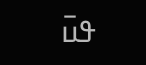ߟߎ߫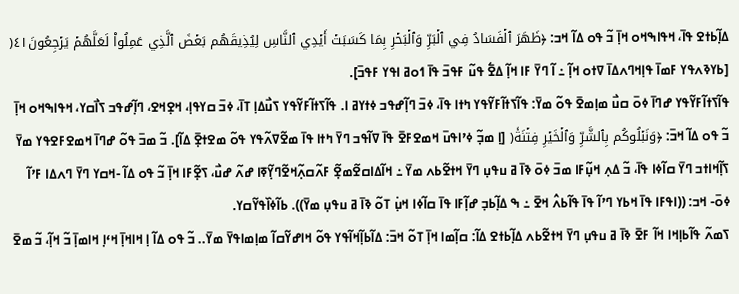ߡߊ߲߬ߕߙߐ ߟߊ߫، ߞߟߊߒߞߋ ߞߊ߲߫ ߏ߬ ߟߋ ߡߊ߬ ߞߏ: ﴿ظَهَرَ ٱلۡفَسَادُ فِي ٱلۡبَرِّ وَٱلۡبَحۡرِ بِمَا كَسَبَتۡ أَيۡدِي ٱلنَّاسِ لِيُذِيقَهُم بَعۡضَ ٱلَّذِي عَمِلُواْ لَعَلَّهُمۡ يَرۡجِعُونَ٤١( [ߕߌߢߍߟߌ ߓߘߊ߫ ߟߊ߲ߞߣߍߡߊ߫ ߜߙߋ ߞߊ߲߬ ߸ ߊ߬ ߣߌ߫ ߓߊ ߞߊ߲߬ ߡߐ߱ ߟߎ߬ ߓߟߏ߫ ߟߊ߫ ߗߋߥ ߊߟߌ ߓߟߏ߫].
ߟߊ߬ߖߙߊ߬ߓߌ߬ߟߌ ߝߣߊ߫ ߦߋ߫ ߛߎ߯ ߘߊ߲ߘߐ߫ ߟߋ߬ ߘߌ߫: ߟߊ߬ߖߙߊ߬ߓߌ߬ߟߌ ߤߙߊ ߟߊ߫، ߦߏ߫ ߣߊ߲߬ߝߟߏ ߦߙߌߥ ߊ. ߟߊ߬ߖߙߊ߬ߓߌ߬ߟߌ ߖߎ߯ߡߊ߲ ߠߊ߫، ߦߏ߫ ߛߌߟߊ߲، ߞߐ߲ߞߐ، ߣߊ߲߬ߝߟߏ ߖߊ߯ߛߌ، ߞߟߊߒߞߋ ߞߊ߲߫ ߏ߬ ߟߋ ߡߊ߬ ߞߏ߫: ﴿وَنَبۡلُوكُم بِٱلشَّرِّ وَٱلۡخَيۡرِ فِتۡنَةٗ( [ߊ߲ ߘߏ߲߬ ߦߴߊߟߎ߫ ߞߘߐߓߐ߫ ߟߊ߫ ߜߊ߬ߟߏ ߣߌ߫ ߤߙߊ ߟߊ߫ ߘߐ߬ߜߍ߬ߟߌ ߟߋ߬ ߘߐߙߐ߲߫ ߡߊ߬]. ߏ߬ ߘߏ߫ ߟߋ߬ ߝߣߊ߫ ߞߘߐߓߐߟߌ ߘߌ߫ ߖߊ߲߬ߞߊߙߏ ߣߌ߫ ߛߊ߬ߦߊ ߟߊ߫، ߏ߬ ߡߍ߲ ߞߎ߲߬ߓߊ ߘߏ߫ ߦߋ߫ ߢߊ߫ ߥ ߎߟߎ߲ ߣߌ߫ ߞߙߐ߬ߕߍ ߘߌ߫ ߸ ߞߊ߬ߡߊߛߐ߬ߘߐ߲߬ ߓߍ߬ߛߍ߲߬ߞߐ߬ߣߌ߲߬ߧߊ ߝߍ߬ ߝߎ߯، ߖߐ߲߬ߓߊ ߞߊ߲߫ ߏ߬ ߟߋ ߡߊ߬ -ߞߛߌ ߣߌ߫ ߣߍߡߊ ߓߴߊ߬ ߦߋ߫- ߞߏ: ((ߊߟߓߊ ߟߊ߫ ߞߕߌ ߣߴߊ߬ ߟߊ߫ ߟߊ߬ߕߍ߮ ߞߐ߫ ߸ ߒ ߡߊ߲߬ߕߏ߲ ߝߊ߲߬ߓߊ ߟߊ߫ ߛߊ߬ߦߊ ߞߎ߲߭ ߠߋ߬ ߢߊ߫ ߥ ߎߟߎ߲ ߘߌ߫)). ߕߊ߬ߦߊ߰ߟߌ߬ߛߌ.
ߖߘߍ߬ ߟߊ߬ߕߊ߲ߞߊ ߞߊ߬ ߓߐ߫ ߢߊ߫ ߥ ߎߟߎ߲ ߣߌ߫ ߞߙߐ߬ߕߍ ߡߊ߲߬ߕߙߐ ߡߊ߬: ߛߊ߲߬ߘߊ ߞߊ߲߫ ߠߋ߬ ߞߏ߫: ߡߊ߬ߕߊ߲߬ߞߊ߬ߟߌ ߟߋ߬ ߞߊߝߌ߬ߛߊ߬ ߘߊ߲ߘߊߟߌ߫ ߘߌ߫.. ߏ߬ ߟߋ ߡߊ߬ ߊ߲ ߞߊߞߊ߲߫ ߞߵߊ߲ ߞߊߘߊ߲߫ ߏ߬ ߞߊ߲߬، ߏ߬ ߘߐ߫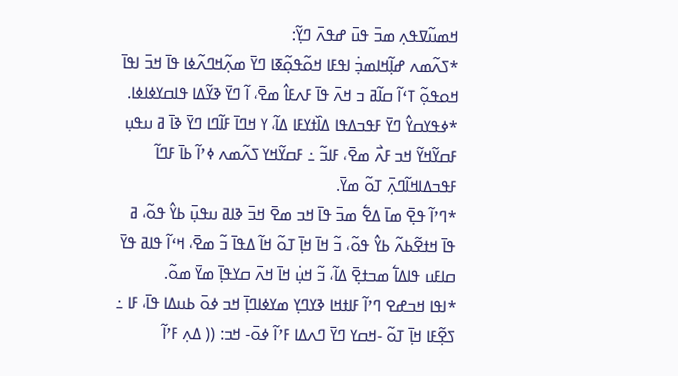ߞߘߎ߬ߜߟߍ߲ ߘߏ߫ ߟߎ߫ ߝߟߍ߫ ߣߌ߲߬:
*ߖߍ߬ߘߍ ߝߊ߲߬ߞߊߘߏ߲߭ ߊߟߓߊ ߞߋ߬ߟߋ߲߬ߧߊ ߣߌ߫ ߘߍ߲߬ߞߣߍ߬ߦߊ ߟߊ߫ ߞߏ߫ ߊߟߊ߫ ߞߋߟߋ߲߬ ߠߵߊ߬ ߛߊ߬ߥ ߏ ߞߍ߫ ߟߊ߫ ߓߍߓߊ߮ ߘߐ߫، ߊ߬ ߣߌ߫ ߢߌ߬ߡߊ ߟߊߛߌߦߊߦߊ.
*ߦߟߌߛߌ߮ ߣߌ߫ ߓߟߏߡߟߊ ߡߊ߰ߙߌߓߊ ߡߊ߬، ߌ ߞߣߊ߫ ߓߊ߬ߣߊ ߣߌ߫ ߢߊ߫ ߥ ߎߟߎ߲ ߓߛߌ߬ߞߌ߬ ߞߏ ߓߍ߯ ߘߐ߫، ߓߊߏ߬ ߸ ߓߛߌ߬ߞߌ ߖߍ߬ߘߍ ߦߴߊ߬ ߕߊ߫ ߓߣߊ߬ ߓߟߏߡߊߞߊ߬ߣߍ߲߫ ߠߋ߬ ߘߌ߫.
*ߣߴߊ߬ ߟߐ߲߫ ߘߊ߫ ߡߐ߱ ߘߏ߫ ߟߊ߫ ߞߏ ߘߐ߫ ߞߏ߫ ߢߊߥ ߎߟߎ߲߫ ߕߌ߮ ߟߋ߬، ߥ ߟߊ߫ ߞߙߐ߬ߕߍ߬ ߕߌ߮ ߟߋ߬، ߏ߬ ߞߊ߫ ߞߊ߲߫ ߠߋ߬ ߞߊ߬ ߡߟߊ߫ ߏ߬ ߘߐ߫، ߞߵߊ߬ ߟߊߥ ߟߌ߫ ߛߊߓߎ ߟߊߡߊ߱ ߘߏߙߐ߲߫ ߡߊ߬، ߏ߬ ߞߎ߲߭ ߞߊ߫ ߞߍ߫ ߛߌߟߊ߲߫ ߘߌ߫ ߘߋ߬.
*ߊߟߊ ߞߏߝߐ ߣߴߊ߬ ߓߊߙߞߊ ߢߌߣߌ߲ ߘߌߦߊߣߊ߲߫ ߞߏ ߦߋ߫ ߕߎߡߊ ߟߊ߫، ߓߊ ߸ ߖߐ߲߬ߓߊ ߞߊ߲߫ ߠߋ߬ -ߞߛߌ ߣߌ߫ ߣߍߡߊ ߓߴߊ߬ ߦߋ߫- ߞߏ: (( ߡߍ߲ ߓߴߊ߬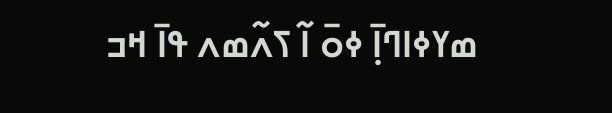ߘߌߦߊߣߊ߲߫ ߦߋ߫ ߊ߬ ߖߍ߬ߘߍ ߟߊ߫ ߞߏ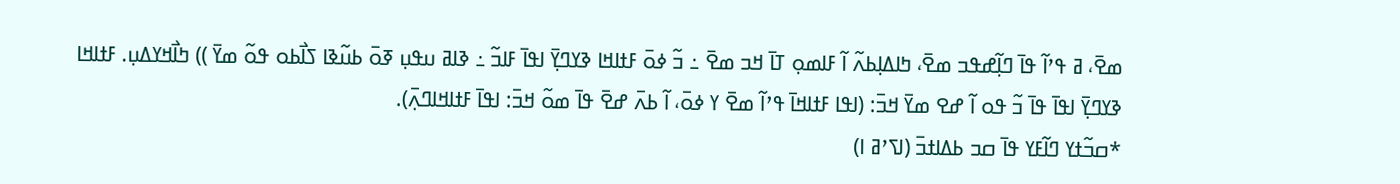ߘߐ߫، ߥ ߟߴߊ߬ ߟߊ߫ ߣߊ߲߬ߝߟߏ ߘߐ߫، ߤߊߡߊ߲ߕߍ߬ ߊ߬ ߓߊߘߋ߲ ߠߊ߫ ߞߏ ߘߐ߫ ߸ ߏ߬ ߦߋ߫ ߓߙߊߞߊ ߢߌߣߌ߲߫ ߊߟߊ߫ ߓߊߏ߬ ߸ ߢߊߥ ߎߟߎ߲ ߧߋ߫ ߕߎ߬ߢߊ ߖߊ߯ߕߋ ߟߋ߬ ߘߌ߫ )) ߤߊ߯ߞߌߡߎ߲. ߓߙߊߞߊ ߢߌߣߌ߲߫ ߊߟߊ߫ ߟߊ߫ ߏ߬ ߟߋ ߊ߬ ߝߐ ߘߌ߫ ߞߏ߫: (ߊߟߊ ߓߙߊߞߊ߫ ߟߴߊ߬ ߘߐ߫ ߌ ߦߋ߫، ߊ߬ ߕߍ߫ ߝߐ߫ ߟߊ߫ ߘߋ߬ ߞߏ߫: ߊߟߊ߫ ߓߙߊߞߊߣߍ߲߫).
*ߛߏ߬ߙߌ ߣߊ߬ߓߌ ߟߊ߫ ߛߏ ߕߡߊߙߏ߫ (ߊߖߴߥ ߊ)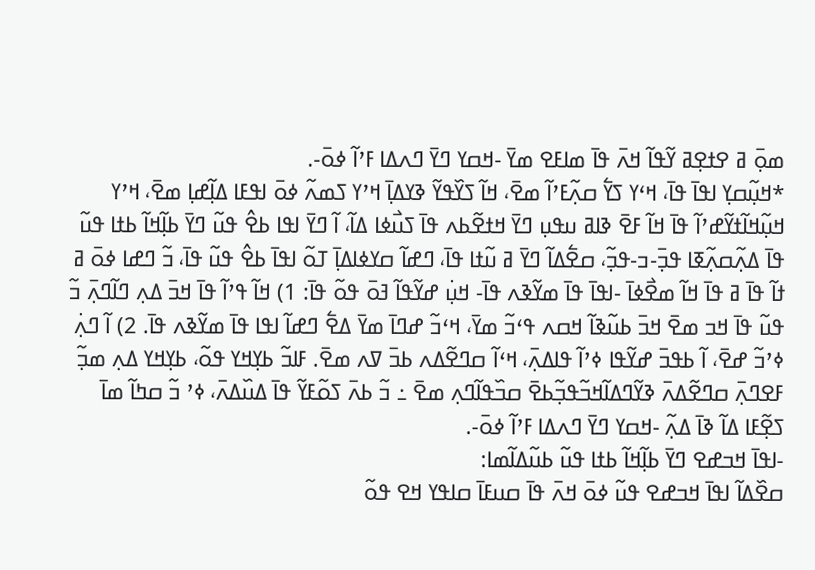ߘߋ߲߫ ߥ ߐߙߐ߲ߥ ߌ߬ߟߊ߬ ߞߍ߫ ߟߊ߫ ߘߊߓߐ ߘߌ߫ -ߞߛߌ ߣߌ߫ ߣߍߡߊ ߓߴߊ߬ ߦߋ߫-.
*ߞߎ߲߬ߛߌ߲ ߊߟߊ߫ ߟߊ߫، ߞߵߌ ߖߌ߱ ߛߍ߲߬ߓߴߊ߬ ߘߐ߫، ߞߊ߬ ߖߌ߰ߟߌ߬ ߢߌߡߊ߲߫ ߞߴߌ ߖߘߍ߬ ߦߋ߫ ߊߟߓߊ ߡߊ߲߬ߝߊ߲ ߘߐ߫، ߞߴߌ ߞߎ߲߬ߞߊ߬ߙߌ߬ߝߴߊ߬ ߟߊ߫ ߞߊ߬ ߓߐ߫ ߢߊߥ ߎߟߎ߲ ߣߌ߫ ߞߙߐ߬ߕߍ ߟߊ߫ ߖߎ߯ߦߊ ߡߊ߬، ߊ߬ ߣߌ߫ ߊߟߊ ߕߐ߮ ߟߎ߬ ߣߌ߫ ߕߊ߲߬ߞߊ߬ ߕߙߊ ߟߎ߬ ߟߊ߫ ߡߍ߲߬ߛߍ߲߬ߧߊ ߟߏ߲߫-ߏ-ߟߏ߲߬، ߛߐ߱ߡߊ߬ ߣߌ߫ ߥ ߎ߬ߙߊ ߟߊ߫، ߣߝߊ߬ ߛߌߦߊߡߊ߲߫ ߠߋ߬ ߊߟߊ߫ ߕߐ߮ ߟߎ߬ ߟߊ߫، ߏ߬ ߣߝߊ ߦߋ߫ ߥ ߙߊ߬ ߟߊ߫ ߥ ߟߊ߫ ߞߊ߬ ߘߐ߯ߦߊ߫ -ߊߟߊ߫ ߟߊ߫ ߘߌ߬ߢߍ ߟߊ߫- ߞߎ߲߭ ߝߌ߬ߟߊ߬ ߔߋ߫ ߟߋ߬ ߟߊ߫: 1) ߞߊ߬ ߟߴߊ߬ ߟߊ߫ ߞߏ߫ ߡߍ߲ ߣߊ߬ߣߍ߲߫ ߏ߬ ߟߎ߬ ߟߊ߫ ߞߏ ߘߐ߫ ߞߏ߫ ߕߎ߬ߢߊ߬ ߞߛߍ ߟߵߏ߬ ߘߌ߫، ߞߵߏ߬ ߝߣߊ߫ ߘߌ߫ ߡߐ߱ ߣߝߊ߬ ߊߟߊ ߟߊ߫ ߘߌ߬ߢߍ ߟߊ߫. 2) ߊ߬ ߣߍ߲߭ ߦߴߏ߬ ߝߐ߫، ߊ߬ ߕߟߏ߫ ߝߌ߬ߟߊ ߦߴߊ߬ ߟߊߡߍ߲߫، ߞߵߊ߬ ߛߣߐ߬ߡߍ ߕߏ߫ ߜߍ ߘߐ߫. ߓߊߏ߬ ߕߌ߲ߞߌ ߟߋ߬، ߕߌ߲ߞߌ ߡߍ߲ ߘߏ߲߬ ߓߐߣߍ߲߫ ߛߣߐ߬ߡߍ߫ ߢߌ߬ߣߡߊ߬ߞߏ߬ߟߏ߲߬ߕߐ߫ ߛߏ߰ߟߊ߬ߣߍ߲ ߘߐ߫ ߸ ߏ߬ ߕߍ߫ ߖߋ߬ߓߌ߬ ߟߊ߫ ߡߎ߰ߡߍ߫، ߦߴ ߏ߬ ߛߤߊ߬ ߘߊ߫ ߖߐ߲߬ߓߊ ߡߊ߬ ߢߊ߫ ߡߍ߲߬ -ߞߛߌ ߣߌ߫ ߣߍߡߊ ߓߴߊ߬ ߦߋ߫-.
-ߊߟߊ߫ ߞߏߝߐ ߣߌ߫ ߕߊ߲߬ߞߊ߬ ߕߙߊ ߟߎ߬ ߕߎ߬ߡߊ߬ߘߊ:
ߛߐ߰ߡߊ߬ ߊߟߊ߫ ߞߏߝߐ ߟߎ߬ ߦߋ߫ ߞߍ߫ ߟߊ߫ ߛߎߓߊ߫ ߛߊߟߌ ߞߐ ߟߋ߬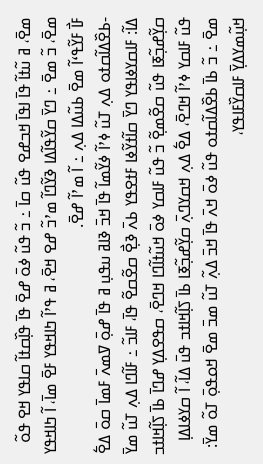ߘߐ߫، ߥ ߎ߬ߙߊ߬ ߟߊ߫ ߊߟߊ߫ ߞߏߝߐ ߟߎ߬ ߛߊ߫ ߸ ߏ߬ ߟߎ߬ ߦߋ߫ ߝߐ߫ ߟߊ߫ ߟߊ߲߰ߛߙߊ߬ ߛߊߟߌ ߞߐ ߟߋ߬ ߘߐ߫، ߏ߬ ߘߐ߫ ߸ ߣߌ߫ ߛߌ߬ߟߊ߬ߡߊ ߢߌ߬ߣߊ߬ ߘߴߏ߬ ߝߐ ߞߐ߫، ߥ ߟߴߊ߬ ߤߊߞߟߌ ߓߐ߫ ߘߊ߫، ߊ߬ ߤߊߞߟߌ ߓߊ߯ ߓߌ߬ߟߵߊ߬ ߘߐ߫ ߕߎ߬ߡߊ ߡߍ߲ ߸ ߊ߬ ߘߴߊ߬ ߝߐ߫.
-ߕߐ߰ߡߊ߬ߛߙߋ ߡߍ߲ ߠߎ߬ ߦߴߊ߬ ߦߌ߬ߘߊ߬ ߟߊ߫ ߞߏ߫ ߢߊߥ ߎߟߎ߲ ߥ ߟߊ߫ ߝߋ߲߫ ߜߘߍ߫ ߓߘߊ߫ ߛߋ߫ ߡߐ߱ ߡߊ߬: ߓߊߛߌߦߊߟߌ ߣߌ߫ ߛߊ߬ߙߌ߬ߦߊ ߓߙߐߟߌ ߕߍ߫ ߢߐ߲߯ ߛߐ߬ߛߐ߬ ߟߊ߫، ߓߊߏ߬ ߸ ߓߊ߬ߣߊ ߡߍ߲ ߠߎ߬ ߘߌ߫ ߛߌ߲߬ߝߏ߲߬ߧߊ ߟߎ߬ ߛߐ߬ߘߐ߲߬ ߏ߬ ߟߎ߬ ߓߊߛߌ ߦߋ߫ ߞߎ߬ߙߊ߬ߣߊ ߞߣߐ߫، ߛߟߐߡߌ߲ ߝߣߊ߫ ߕߊ߫ ߖߊ߲߬ߞߊߙߏ ߟߎ߬ ߓߊߛߌ ߦߴߊ߬ ߞߣߐ߫، ߡߐ߱ ߡߍ߲ ߞߛߌߣߍ߲߫ ߛߌ߲߬ߝߏ߲߬ߧߊ ߕߊ߫ ߖߊ߲߬ߞߊߙߏ ߟߎ߫ ߡߊ߬، ߊ߬ ߛߌߦߊߡߊ߲ ߘߐ߫ ߸ ߏ߬ ߕߊ߫ ߕߐ߰ߡߊ߬ߛߙߋ ߟߎ߬ ߦߋ߫ ߞߍ߫ ߟߊ߫ ߞߏ߫ ߡߍ߲߬ ߠߎ߬ ߘߏ߫ ߘߐ߫ ߞߋߟߋ߲߫ ߠߋ߬ ߘߌ߫: ߞߎ߲߬ߘߌߡߌ߲߫ ߓߊߛߌ߰ߓߊߟߌ،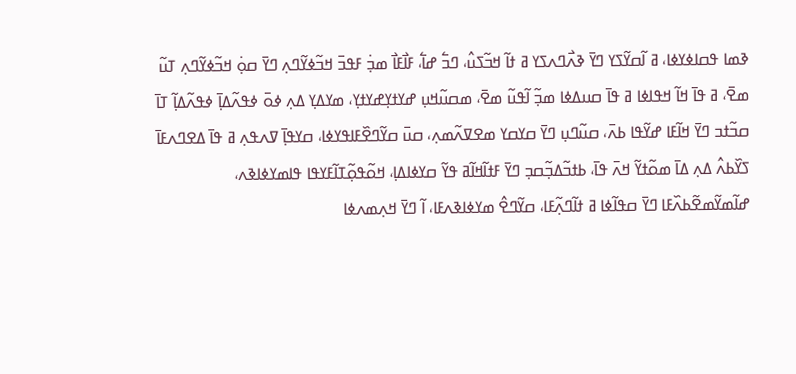ߢߘߊ ߟߛߊߦߌߦߊ، ߥ ߊ߬ߛߌ߬ߖߌ ߣߌ߫ ߢߍ߯ߣߍߖߌ ߥ ߙߊ߬ ߞߏ߬ߖߎ߮، ߣߏ߱ ߝߊ߱، ߓߊ߯ߓߊ߯ ߘߏ߲߭ ߓߟߏ߫ ߞߏ߬ߦߌ߬ߣߍ߲ ߣߌ߫ ߛߋ߲߭ ߞߏ߬ߦߌ߬ߣߍ߲ ߠߎ߬ ߘߐ߫، ߥ ߟߊ߫ ߞߊ߬ ߞߟߊߦߊ ߥ ߟߊ߫ ߛߎߡߦߊ ߘߏ߲߬ ߊ߬ߟߎ߬ ߘߐ߫، ߘߛߎ߬ߞߎ߲ ߝߌߙߌ߲ߝߌߙߌ߲، ߘߌߡߌ߲ ߡߍ߲ ߦߋ߫ ߦߟߍ߬ߡߊ߲߫ ߦߟߍ߬ߡߊ߲߬ ߠߊ߫ ߛߏ߬ߙߏ ߣߌ߫ ߞߊ߬ߓߊ ߝߌ߬ߟߊ ߕߍ߫، ߛߎ߬ߣߎ߲ ߣߌ߫ ߛߌߛߌ ߘߐߜߍ߬ߘߍ߲، ߛߎ߫ ߛߌ߬ߣߐ߰ߓߊߟߌߦߊ، ߛߌߟߊ߲߫ ߜߍߟߍ߲ ߥ ߟߊ߫ ߡߐߣߍߓߊ߫ ߖߌ߰ߕߍ߮ ߡߍ߲ ߡߊ߫ ߘߋ߬ߙߌ߬ ߞߍ߫ ߟߊ߫، ߕߙߏ߬ߡߏ߲߬ߛߏ߲ ߣߌ߫ ߓߙߊ߬ߞߊ߬ߥ ߟߌ߬ ߛߌߦߊߡߊ߲، ߞߋ߬ߟߋ߲߬ߠߊ߬ߓߌߟߊ ߟߊߘߌߦߊߢߍ، ߝߊ߬ߘߌ߬ߘߐ߬ߕߍ߰ߓߊ ߣߌ߫ ߛߟߊ߬ߦߊ ߥ ߙߊ߬ߣߍ߲߬ߓߊ، ߛߌ߬ߣߐ߮ ߘߌߦߊߢߍߓߊ، ߊ߬ ߣߌ߫ ߞߍ߲ߘߍߦߊ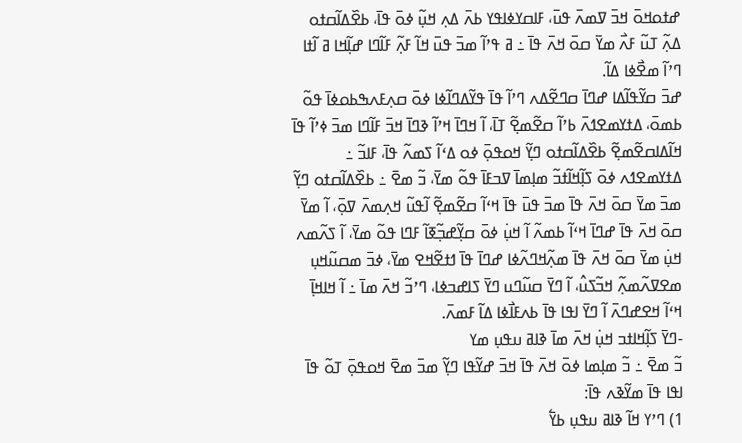ߝߙߋߞߋ߫ ߞߏ߫ ߜߘߍ߫ ߟߎ߫، ߓߊߛߌߦߊߟߌ ߕߍ߫ ߡߍ߲ ߞߎ߲߬ ߦߋ߫ ߟߊ߫، ߕߐ߰ߡߊ߬ߛߙߋ ߡߍ߲߬ ߠߎ߬ ߓߍ߯ ߘߌ߫ ߛߋ߫ ߞߍ߫ ߟߊ߫ ߸ ߥ ߟߴߊ߬ ߘߏ߫ ߟߎ߫ ߞߊ߬ ߓߍ߲߬ ߓߊ߬ߣߊ ߝߊ߲߬ߞߊ ߥ ߊ߬ߙߊ ߣߴߊ߬ ߘߐ߯ߦߊ ߡߊ߬.
ߝߏ߫ ߛߌ߬ߟߊ߬ߡߊ ߝߣߊ߫ ߛߣߐ߬ߡߍ ߣߴߊ߬ ߟߊ߫ ߟߌ߬ߡߣߊ߬ߦߊ ߦߋ߫ ߛߍ߲ߓߍߒߕߋߦߊ߫ ߟߋ߬ ߕߘߋ߫، ߡߙߌߘߐߗߍ߫ ߕߴߊ߬ ߛߐ߬ߘߐ߲߬ ߠߊ߫، ߊ߬ ߞߣߊ߫ ߞߴߊ߬ ߢߣߊ߫ ߞߏ߫ ߓߊ߬ߣߊ ߘߏ߫ ߦߴߊ߬ ߟߊ߫ ߞߊ߬ߡߊߛߐ߬ߘߐ߲߬ ߕߐ߰ߡߊ߬ߛߙߋ ߣߌ߲߬ ߞߋߟߋ߲߫ ߦߋ ߡߵߊ߬ ߖߘߍ߬ ߟߊ߫، ߓߊߏ߬ ߸ ߡߙߌߘߐߗߍ ߦߋ߫ ߖߊ߲߬ߞߊ߬ߙߏ߬ ߘߊ߲ߘߊ߫ ߜߏߓߊ߫ ߟߋ߬ ߘߌ߫، ߏ߬ ߘߐ߫ ߸ ߕߐ߰ߡߊ߬ߛߙߋ ߣߌ߲߬ ߘߏ߫ ߘߌ߫ ߛߋ߫ ߞߍ߫ ߟߊ߫ ߘߏ߫ ߟߎ߫ ߟߊ߫ ߞߵߊ߬ ߛߐ߬ߘߐ߲߬ ߊ߬ߟߎ߬ ߞߍ߲ߘߍ߫ ߜߋ߲߫، ߊ߬ ߘߌ߫ ߛߋ߫ ߞߍ߫ ߟߊ߫ ߝߣߊ߫ ߞߵߊ߬ ߕߘߍ߬ ߊ߬ ߞߎ߲߭ ߦߋ߫ ߛߌ߲߬ߝߏ߲߬ߧߊ߬ ߓߣߊ ߟߋ߬ ߘߌ߫، ߊ߬ ߖߍ߬ߘߍ ߞߎ߲߭ ߘߌ߫ ߛߋ߫ ߞߍ߫ ߟߊ߫ ߘߍ߲߬ߞߣߍ߬ߦߊ ߝߣߊ߫ ߟߊ߫ ߗߙߐ߬ߞߐ ߘߌ߫، ߦߏ߫ ߘߛߎ߬ߞߎ߲ ߘߐߜߍ߬ߘߍ߲߬ ߞߏ߬ߖߎ߮، ߊ߬ ߣߌ߫ ߛߎ߬ߣߎ ߣߌ߫ ߖߊߝߏߦߊ، ߣߴߏ߬ ߞߍ߫ ߘߊ߫ ߸ ߊ߬ ߞߊߞߊ߲߫ ߞߵߊ߬ ߞߐߝߣߍ߫ ߊ߬ ߣߌ߫ ߊߟߊ ߟߊ߫ ߕߍߓߊ߯ߦߊ ߡߊ߬ ߓߘߍ߫.
-ߣߌ߫ ߖߊ߲߬ߞߊߙߏ ߞߎ߲߭ ߞߍ߫ ߘߊ߫ ߢߊߥ ߎߟߎ߲ ߘߌ
ߏ߬ ߘߐ߫ ߸ ߏ߬ ߘߊ߲ߘߊ ߦߋ߫ ߞߍ߫ ߟߊ߫ ߞߏ߫ ߝߌ߬ߟߊ ߣߌ߲߬ ߘߏ߫ ߘߐ߫ ߞߋߟߋ߲߫ ߠߋ߬ ߟߊ߫ ߊߟߊ ߟߊ߫ ߘߌ߬ߢߍ ߟߊ߫:
1) ߣߴߌ ߞߊ߬ ߢߊߥ ߎߟߎ߲ ߕߌ߱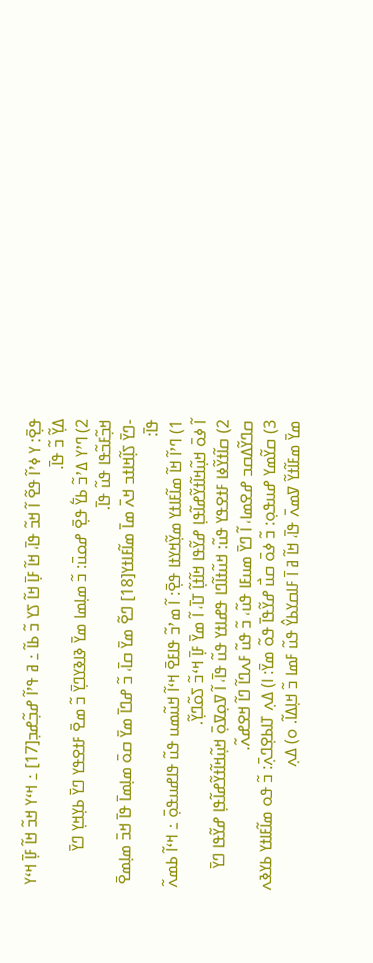ߟߐ߲߫: ߌ ߦߴߊ߬ ߟߐ߬ ߊ߬ ߞߏ߬ ߟߊ߫، ߞߊ߬ ߓߊ߲߫ ߞߊ߬ ߖߌ ߏ߬ ߕߊ߬ ߸ ߥ ߟߴߊ߬ ߝߏ߲߬ߝߏ߲[17] ߸ ߞߵߌ ߞߏ߬ ߞߊ߬ ߓߊ߲߫ ߞߵߌ ߡߌ߲߬ ߏ߬ ߟߊ߫.
2) ߣߴߌ ߡߴߏ߬ ߕߌ߱ ߟߐ߲߫ ߝߋߎ߫: ߏ߬ ߘߊ߲ߘߊ ߘߌ߫ ߢߊߢߌߣߌ߲߫ ߏ߬ ߘߐ߫ ߓߙߐߟߌ ߣߌ߫ ߕߌ߲ߞߌ߲ ߣߌ߫ ߞߏ߲߬ߓߏ߬ߟߊ ߟߎ߬ ߟߊ߫.
-ߣߌ߫ ߖߊ߲߬ߞߊߙߏ ߞߍ߫ ߘߊ߫ ߘߊ߬ߓߊߙߌ[18] ߣߐ߬ ߘߌ߫ ߛߊ߫، ߏ߬ ߝߣߊ߫ ߘߌ߫ ߛߋ߫ ߘߊ߲ߘߊ߫ ߟߊ߫ ߞߏ߫ ߘߊ߲ߘߐ߫ ߟߊ߫:
1) ߣߴߊ߬ ߞߊ߬ ߘߊ߬ߓߊߙߌ ߘߌ߲߬ߞߌߙߊ ߟߐ߲߫: ߊ߬ ߘߴߏ߬ ߟߊߓߐ߫ ߞߵߊ߬ ߞߎ߬ߘߎ ߟߎ߬ ߟߊߝߎߟߋ߲߫ ߸ ߞߵߊ߬ ߕߘߍ߬ ߊ߬ ߦߋ߫ ߞߎ߲߬ߞߊ߬ߙߌ߬ߝߊ߬ߟߊ߲ ߝߌ߬ߟߊ ߞߊ߬ߙߊ߲߬ ߠߊ߫، ߊ߬ ߘߌ߫ ߓߊ߲߫ ߞߵߏ߬ ߖߋ߬ߣߌ߲߬.
2) ߛߊ߬ߙߌ߬ߦߊ ߓߙߐߟߌ ߟߎ߬: ߞߎ߬ߙߊ߬ߣߊ ߟߝߊߙߌ ߟߎ߬ ߟߊ߫، ߊ߬ ߜߋ߲ߜߋ߲߫ ߞߎ߲߬ߞߊ߬ߙߌ߬ߝߊ߬ߟߊ߲ ߝߌ߬ߟߊ ߣߌ߫ ߛߣߌ߬ߡߛߏ ߝߐߘߊ، ߊ߬ ߣߌ߫ ߘߎߓߊ ߟߎ߬، ߏ߬ ߟߎ߬ ߓߍߣߊ߬ ߣߊ߬ ߞߐߝߍ߬.
3) ߛߌ߬ߘߌ ߝߎߟߋ߲: ߏ߬ ߦߋ߫ ߛߎ߯ ߝߌ߬ߟߊ߫ ߟߋ߬ ߘߌ߫: ߊ) ߡߍ߲ ߠߊߕߐ߲ߣߍ߲߫: ߏ߬ ߟߋ ߘߊ߬ߓߊߙߌ ߕߌߢߍ ߘߌ߫ ߘߓߊ߬ߙߌ߬ ߜߘߍ߫ ߟߊ߫، ߞߊ߬ ߥ ߊ߫ ߓߊߛߌߕߌ߮ ߟߎ߬ ߓߘߊ ߏ߬ ߞߊ߲ߡߊ߬. ߋ) ߡߍ߲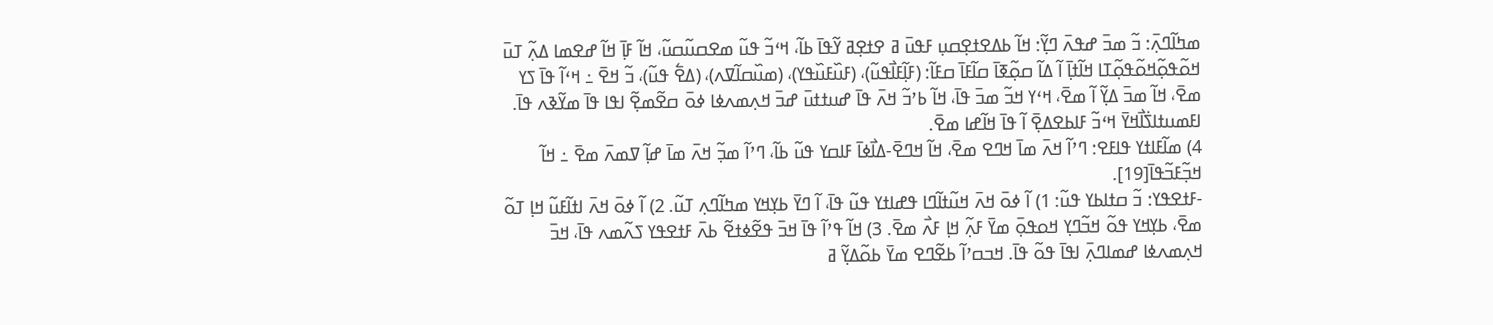ߘߤߊ߬ߣߍ߲߫: ߏ߬ ߘߏ߫ ߝߟߍ߫ ߣߌ߲߬: ߞߊ߬ ߕߡߐߙߐ߲ߛߎ߲ ߓߟߎ߫ ߥ ߐߙߐ߲ߥ ߌ߬ߟߊ߫ ߕߊ߬، ߞߵߏ߬ ߟߎ߬ ߘߐߛߎ߬ߛߎ߬، ߞߊ߬ ߓߊ߲߫ ߞߊ߬ ߝߐߘߊ ߡߍ߲߬ ߠߎ߫ ߞߋ߬ߟߋ߲߬ߞߋ߬ߟߋ߲߬ߠߊ ߞߊ߬ߙߊ߲߫ ߊ߬ ߡߊ߬ ߛߋ߲߬ߧߊ߫ ߛߊ߬ߓߊ߫ ߛߓߊ߬: (ߓߊ߲߬ߓߊ߯ߟߎ߬)، (ߓߎ߰ߓߎ߰ߟߌ)، (ߘߎ߰ߛߊ߬ߜߍ)، (ߡߐ߱ ߟߎ߬)، ߏ߬ ߞߐ߫ ߸ ߞߵߊ߬ ߟߊ߫ ߖߌ ߘߐ߫، ߞߊ߬ ߘߏ߫ ߡߌ߲߬ ߊ߬ ߘߐ߫، ߞߵߌ ߞߏ߬ ߘߏ߫ ߟߊ߫، ߞߊ߬ ߕߴߏ߬ ߞߍ߫ ߟߊ߫ ߝߎߙߙߎ߫ ߝߏ߫ ߞߍ߲ߘߍߦߊ ߦߋ߫ ߛߐ߬ߘߐ߲߬ ߊߟߊ ߟߊ߫ ߘߌ߬ߢߍ ߟߊ߫. ߊߓߘߎߙߊߖ߭ߊ߯ߞߌ߫ ߞߵߏ߬ ߓߊߕߐߡߐ߲߫ ߊ߬ ߟߊ߫ ߞߊ߬ߝߊ ߘߐ߫.
4) ߘߊ߬ߓߊߙߌ ߟߊߓߐ: ߣߴߊ߬ ߞߍ߫ ߘߊ߫ ߞߣߐ ߘߐ߫، ߞߊ߬ ߞߣߐ߫-ߡߊ߯ߦߊ߫ ߓߊߛߌ ߟߎ߬ ߕߊ߬، ߣߴߊ߬ ߘߏ߲߬ ߞߍ߫ ߘߊ߫ ߝߊ߲߬ ߜߘߍ߫ ߘߐ߫ ߸ ߞߊ߬ ߞߏ߲߬ߓߏ߬ߟߊ߫[19].
-ߓߙߐߟߌ: ߏ߬ ߛߙߊߕߌ ߟߎ߬: 1) ߊ߬ ߦߋ߫ ߞߍ߫ ߞߎ߬ߙߊ߬ߣߊ ߟߝߊߙߌ ߟߎ߬ ߟߊ߫، ߊ߬ ߣߌ߫ ߕߌ߲ߞߌ ߘߤߊ߬ߣߍ߲ ߠߎ߬. 2) ߊ߬ ߦߋ߫ ߞߍ߫ ߊߙߊ߬ߓߎ߬ ߞߊ߲ ߠߋ߬ ߘߐ߫، ߕߌ߲ߞߌ ߟߋ߬ ߞߏ߬ߣߌ߲ ߞߋߟߋ߲߫ ߘߌ߫ ߓߍ߲߬ ߞߊ߲ ߓߍ߯ ߘߐ߫. 3) ߞߊ߬ ߟߴߊ߬ ߟߊ߫ ߞߏ߫ ߟߐ߬ߦߙߐ߬ ߕߍ߫ ߓߙߐߟߌ ߖߍ߬ߘߍ ߟߊ߫، ߞߏ߫ ߞߍ߲ߘߍߦߊ ߝߘߊߣߍ߲߫ ߊߟߊ߫ ߟߋ߬ ߟߊ߫. ߞߏߛߴߊ߬ ߕߐ߬ߣߐ ߘߌ߫ ߕߋ߬ߡߌ߲߬ ߥ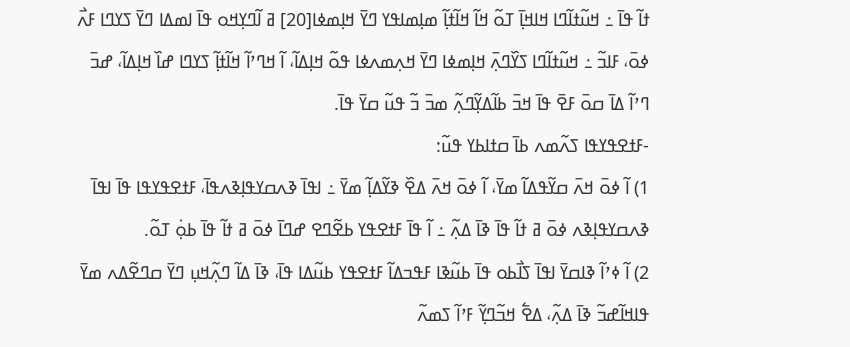ߙߊ߬ ߟߊ߫ ߸ ߞߎ߬ߙߊ߬ߣߊ ߞߊߞߊ߲߫ ߠߋ߬ ߞߊ߬ ߞߊ߬ߙߊ߲߬ ߘߊ߲ߘߊߟߌ ߣߌ߫ ߞߊ߲ߘߦߊ[20] ߥ ߊ߬ߣߌ߲ߞߋ ߟߊ߫ ߊߘߡߊ ߣߌ߫ ߖߌߣߊ ߓߍ߯ ߦߋ߫، ߓߊߏ߬ ߸ ߞߎ߬ߙߊ߬ߣߊ ߖߌ߰ߣߍ߲߫ ߞߊ߲ߘߦߊ ߣߌ߫ ߞߍ߲ߘߍߦߊ ߟߋ߬ ߞߊ߲ߡߊ߬، ߊ߬ ߞߣߴߊ߬ ߞߊ߬ߙߊ߲߬ ߖߌߣߊ ߝߊ߰ ߞߊ߲ߡߊ߬، ߝߏ߫ ߣߴߊ߬ ߡߊ߫ ߛߋ߫ ߓߐ߫ ߟߊ߫ ߞߏ߫ ߕߊ߬ߡߌ߲߬ߣߍ߲߬ ߘߏ߫ ߏ߬ ߟߎ߬ ߛߌ߫ ߟߊ߫.
-ߓߙߐߟߌߟߊ ߖߍ߬ߘߍ ߕߊ߫ ߛߙߊߕߌ ߟߎ߬:
1) ߊ߬ ߦߋ߫ ߞߍ߫ ߛߌ߬ߟߡߊ߬ ߘߌ߫، ߊ߬ ߦߋ߫ ߞߍ߫ ߡߐ߰ ߢߌ߬ߡߊ߲߬ ߘߌ߫ ߸ ߊߟߊ߫ ߢߍߛߌߟߊ߲ߢߍߟߊ߫، ߓߙߐߟߌߟߊ ߟߊ߫ ߊߟߊ߫ ߢߍߛߌߟߊ߲ߢߍ ߦߋ߫ ߥ ߙߊ߬ ߟߊ߫ ߢߊ߫ ߡߍ߲߬ ߸ ߊ߬ ߟߊ߫ ߓߙߐߟߌ ߕߐ߬ߣߐ ߝߣߊ߫ ߦߋ߫ ߥ ߙߊ߬ ߟߊ߫ ߕߋ߲߭ ߠߋ߬.
2) ߊ߬ ߦߴߊ߬ ߢߊߛߌ߫ ߊߟߊ߫ ߖߊ߯ߕߋ ߟߊ߫ ߕߎ߬ߢߊ ߓߟߏߡߊ߬ ߓߙߐߟߌ ߕߎ߬ߡߊ ߟߊ߫، ߢߊ߫ ߡߊ߬ ߣߍ߲߬ߞߎ߲ ߣߌ߫ ߛߣߐ߬ߡߍ ߘߌ߫ ߟߊߞߊ߬ߝߏ߬ ߢߊ߫ ߡߍ߲߬، ߡߐ߱ ߞߏ߬ߣߌ߲߬ ߓߴߊ߬ ߖߘߍ߬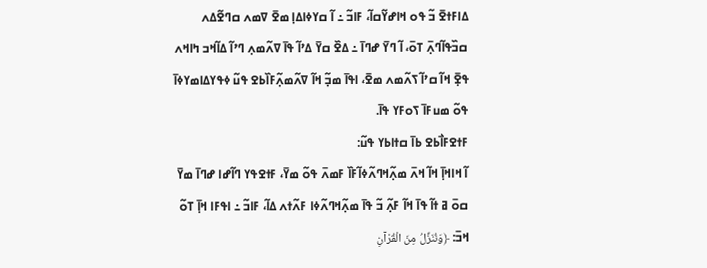ߡߊߓߙߐ߫ ߏ߬ ߟߋ ߞߊߝߌ߬ߛߊ߬، ߓߊߏ߬ ߸ ߊ߬ ߛߌߦߊߡߊ߲ ߘߐ߫ ߜߘߍ ߛߣߐ߬ߡߍ ߛߏ߰ߟߊ߬ߣߍ߲߫ ߠߋ߫، ߊ߬ ߣߌ߫ ߝߣߊ߫ ߸ ߡߐ߰ ߛߌ߫ ߡߴߊ߬ ߟߊ߫ ߜߍ߬ߘߍ߲ ߣߴߊ߬ ߡߊ߬ߞߏ ߤߊߞߍ ߟߐ߲߫ ߞߊ߬ ߛߴߊ߬ ߖߍ߬ߘߍ ߘߐ߫، ߊߟߊ߫ ߘߏ߲߬ ߞߊ߬ ߜߍ߬ߘߍ߲߬ߓߊ߰ߕߐ ߟߎ߬ ߦߟߌߡߊߘߌߦߊ߫ ߟߋ߬ ߘߎߓߊ߫ ߖߋߓߌ ߟߊ߫.
ߓߙߐߓߊ߯ߕߐ ߕߊ߫ ߛߙߊߕߌ ߟߎ߬:
ߊ߬ ߞߊߞߊ߲߫ ߞߊ߬ ߞߍ߫ ߘߍ߲߬ߞߣߍ߬ߦߊ߬ߓߊ߰ ߓߘߍ߫ ߟߋ߬ ߘߌ߫، ߓߙߐߟߌ ߣߊ߬ߝߊ ߝߣߊ߫ ߘߌ߫ ߛߋ߫ ߥ ߙߊ߬ ߟߊ߫ ߞߊ߬ ߓߍ߲߬ ߏ߬ ߟߊ߫ ߘߍ߲߬ߞߣߍ߬ߦߊ ߓߍ߬ߙߍ ߡߊ߬، ߓߊߏ߬ ߸ ߊߟߓߊ ߞߊ߲߫ ߠߋ߬ ߞߏ߫: ﴿وَنُنَزِّلُ مِنَ الْقُرْآنِ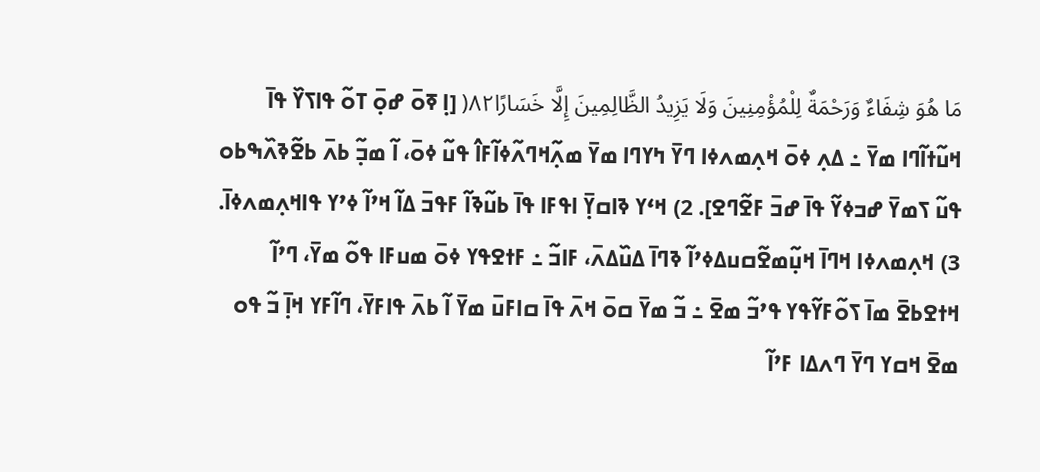مَا هُوَ شِفَاءٌ وَرَحْمَةٌ لِلْمُؤْمِنِينَ وَلَا يَزِيدُ الظَّالِمِينَ إِلَّا خَسَارًا٨٢( [ߊ߲ ߧߋ߫ ߝߋ߲߫ ߠߋ߬ ߟߊߖߌ߰ ߟߊ߫ ߞߎ߬ߙߊ߬ߣߊ ߘߌ߫ ߸ ߡߍ߲ ߦߋ߫ ߞߍ߲ߘߍߦߊ ߣߌ߫ ߤߌߣߊ ߘߌ߫ ߘߍ߲߬ߞߣߍ߬ߦߊ߬ߓߊ߮ ߟߎ߬ ߦߋ߫، ߊ߬ ߘߏ߲߬ ߕߍ߫ ߕߐ߬ߢߍ߰ߒߕߋ ߟߎ߬ ߖߘߌ߫ ߝߏߦߌ߬ ߟߊ߫ ߝߏ߫ ߓߐ߬ߣߐ]. 2) ߞߵߌ ߢߊߛߌ߲߫ ߊߟߓߊ ߟߊ߫ ߕߎ߬ߢߊ߬ ߓߟߏ߫ ߡߊ߬ ߞߴߊ߬ ߦߴߌ ߟߊߞߍ߲ߘߍߦߊ߫. 3) ߞߍ߲ߘߍߦߊ ߞߣߊ߫ ߞߎ߲߬ߘߐ߬ߛߎߡߦߴߊ߬ ߢߣߊ߫ ߡߎ߰ߡߍ߫، ߓߊߏ߬ ߸ ߓߙߐߟߌ ߦߋ߫ ߘߎߓߊ ߟߋ߬ ߘߌ߫، ߣߴߊ߬ ߞߙߐߕߐ߫ ߘߊ߫ ߖߋ߬ߓߌ߬ߟߌ ߟߴߏ߬ ߘߐ߫ ߸ ߏ߬ ߘߌ߫ ߛߋ߫ ߞߍ߫ ߟߊ߫ ߛߊߓߎ߫ ߘߌ߫ ߊ߬ ߕߍ߫ ߟߊߓߌ߫، ߣߊ߬ߓߌ ߞߊ߲߫ ߏ߬ ߟߋ ߘߐ߫ ߞߛߌ ߣߌ߫ ߣߍߡߊ ߓߴߊ߬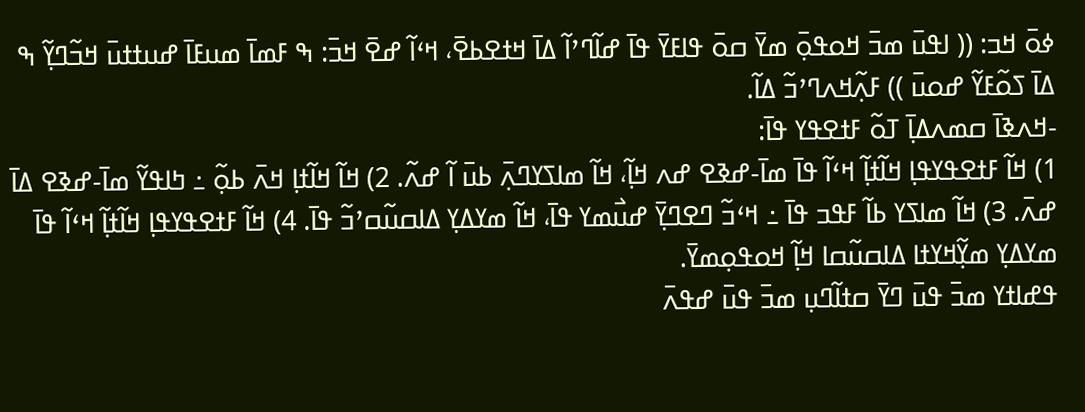ߦߋ߫ ߞߏ: (( ߊߟߎ߫ ߘߏ߫ ߞߋߟߋ߲߫ ߘߌ߫ ߛߋ߫ ߟߊߓߌ߫ ߟߊ߫ ߝߊ߬ߣߴߊ߬ ߡߊ߫ ߞߙߐߕߐ߫، ߞߵߊ߬ ߝߐ߫ ߞߏ߫: ߒ ߓߘߊ߫ ߘߎߓߊ߫ ߝߎߙߙߎ߫ ߞߏ߬ߣߌ߲߬ ߒ ߡߊ߫ ߖߋ߬ߓߌ߬ ߝߋߎ߫ )) ߓߍ߲߬ߞߍߣߴߏ߬ ߡߊ߬.
-ߞߍߢߊ߫ ߛߘߍߡߊ߲߫ ߠߋ߬ ߓߙߐߟߌ ߟߊ߫:
1) ߞߊ߬ ߓߙߐߟߌߟߊ߲ ߞߊ߬ߙߊ߲߬ ߞߵߊ߬ ߟߊ߫ ߘߊ߫-ߝߢߐ ߝߍ ߞߊ߲߬، ߞߊ߬ ߘߊߖߌߣߍ߲߫ ߕߎ߫ ߊ߬ ߝߍ߬. 2) ߞߊ߬ ߞߊ߬ߙߊ߲ ߞߍ߫ ߕߋ߲߬ ߸ ߤߊߟߌ߬ ߘߊ߫-ߝߢߐ ߡߊ߫ ߝߍ߫. 3) ߞߊ߬ ߘߊߖߌ ߕߊ߬ ߓߟߏ ߟߊ߫ ߸ ߞߵߏ߬ ߣߐߣߌ߲߫ ߝߎ߯ߘߌ ߟߊ߫، ߞߊ߬ ߘߌߡߌ߲ ߡߊߛߎ߬ߛߴߏ߬ ߟߊ߫. 4) ߞߊ߬ ߓߙߐߟߌߟߊ߲ ߞߊ߬ߙߊ߲߬ ߞߵߊ߬ ߟߊ߫ ߘߌߡߌ߲ ߘߌ߲߬ߞߌߙߊ ߡߊߛߎ߬ߛߊ ߞߊ߲߬ ߞߋߟߋ߲ߘߌ߫.
ߟߝߊߙߌ ߘߏ߫ ߟߎ߫ ߣߌ߫ ߛߙߊ߬ߣߎ߲ ߘߏ߫ ߟߎ߫ ߝߟߍ߫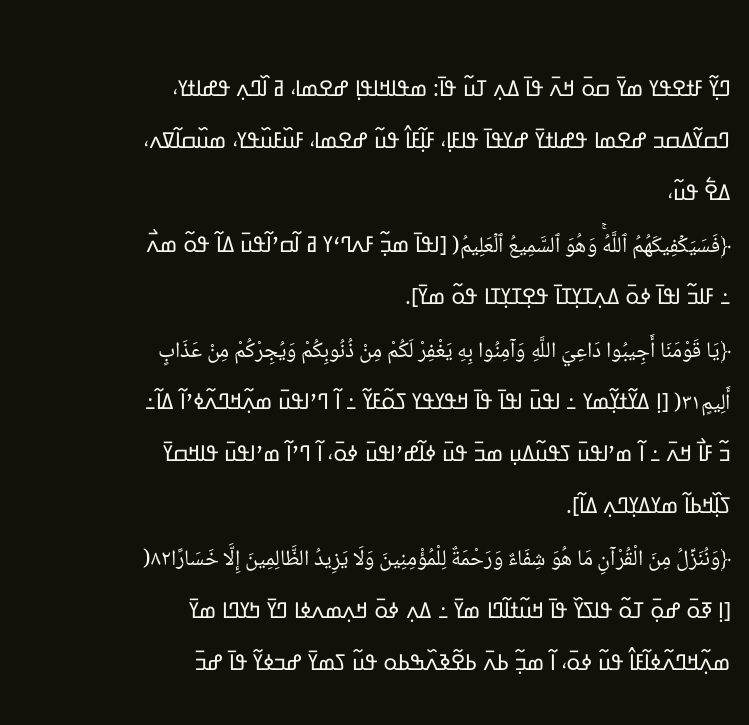ߣߌ߲߬ ߓߙߐߟߌ ߘߌ߫ ߛߋ߫ ߞߍ߫ ߟߊ߫ ߡߍ߲ ߠߎ߬ ߟߊ߫: ߘߟߊߞߊߟߊ߲ ߝߐߘߊ، ߥ ߊ߰ߣߍ߲ ߟߝߊߙߌ، ߣߛߌ߬ߡߛߏ ߝߐߘߊ ߟߝߊߙߌ߫ ߝߌߟߊ߫ ߟߊߓߊ߲، ߓߊ߲߬ߓߊ߮ ߟߎ߬ ߝߐߘߊ، ߓߎ߰ߓߎ߰ߟߌ، ߘߎ߰ߛߊ߬ߜߍ، ߡߐ߱ ߟߎ߬،
﴿فَسَيَكۡفِيكَهُمُ ٱللَّهُۚ وَهُوَ ٱلسَّمِيعُ ٱلۡعَلِيمُ( [ߊߟߊ߫ ߘߏ߲߬ ߓߍߣߵߌ ߥ ߊ߬ߛߴߊ߬ߟߎ߫ ߡߊ߬ ߟߋ߬ ߘߍ߯ ߸ ߓߊߏ߬ ߊߟߊ߫ ߦߋ߫ ߡߍ߲ߠߌ߲ߠߊ߫ ߟߐ߲ߠߌ߲ߠߊ ߟߋ߬ ߘߌ߫].
﴿يَا قَوْمَنَا أَجِيبُوا دَاعِيَ اللَّهِ وَآمِنُوا بِهِ يَغْفِرْ لَكُمْ مِنْ ذُنُوبِكُمْ وَيُجِرْكُمْ مِنْ عَذَابٍ أَلِيمٍ٣١( [ߊ߲ ߡߌ߬ߙߌ߲߬ߘߌ ߸ ߊߟߎ߫ ߊߟߊ߫ ߟߊ߫ ߞߟߌߟߌ ߖߋ߬ߓߌ߬ ߸ ߊ߬ ߣߴߊߟߎ߫ ߘߍ߲߬ߞߣߍ߬ߦߴߊ߬ ߡߊ߬߸ ߏ߬ ߓߊ߯ ߞߍ߫ ߸ ߊ߬ ߘߴߊߟߎ߫ ߖߟߎ߬ߡߎ߲ ߘߏ߫ ߟߎ߫ ߦߊ߬ߝߴߊߟߎ߫ ߦߋ߫، ߊ߬ ߣߴߊ߬ ߘߴߊߟߎ߫ ߟߊߞߛߌ߫ ߖߊ߲߰ߞߕߊ߬ ߘߌߡߌ߲ߣߍ߲ ߡߊ߬].
﴿وَنُنَزِّلُ مِنَ الْقُرْآنِ مَا هُوَ شِفَاءٌ وَرَحْمَةٌ لِلْمُؤْمِنِينَ وَلَا يَزِيدُ الظَّالِمِينَ إِلَّا خَسَارًا٨٢( [ߊ߲ ߧߋ߫ ߝߋ߲߫ ߠߋ߬ ߟߊߖߌ߰ ߟߊ߫ ߞߎ߬ߙߊ߬ߣߊ ߘߌ߫ ߸ ߡߍ߲ ߦߋ߫ ߞߍ߲ߘߍߦߊ ߣߌ߫ ߤߌߣߊ ߘߌ߫ ߘߍ߲߬ߞߣߍ߬ߦߊ߬ߓߊ߮ ߟߎ߬ ߦߋ߫، ߊ߬ ߘߏ߲߬ ߕߍ߫ ߕߐ߬ߢߍ߰ߒߕߋ ߟߎ߬ ߖߘߌ߫ ߝߏߦߌ߬ ߟߊ߫ ߝߏ߫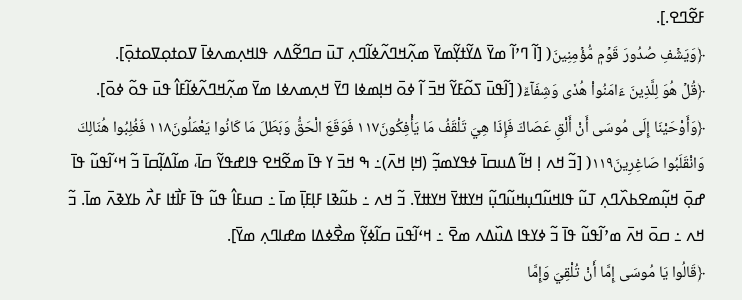ߓߐ߬ߣߐ.].
﴿وَيَشۡفِ صُدُورَ قَوۡمٖ مُّؤۡمِنِينَ( [ߊ߬ ߣߴߊ߬ ߘߌ߫ ߡߌ߬ߙߌ߲߬ߘߌ߫ ߘߍ߲߬ߞߣߍ߬ߦߊ߬ߣߍ߲ ߠߎ߫ ߛߣߐ߬ߡߍ ߟߊߞߍ߲ߘߍߦߊ߫ ߜߋߙߋ߲ߜߋߙߋ߲߫].
﴿قُلۡ هُوَ لِلَّذِينَ ءَامَنُواْ هُدٗى وَشِفَآءٞ( [ߊ߬ߟߎ߫ ߖߋ߬ߓߌ߬ ߞߏ߫ ߊ߬ ߦߋ߫ ߞߊ߲ߘߦߊ ߣߌ߫ ߞߍ߲ߘߍߦߊ ߘߌ߫ ߘߍ߲߬ߞߣߍ߬ߦߊ߬ߓߊ߮ ߟߎ߫ ߟߋ߬ ߦߋ߫].
﴿وَأَوْحَيْنَا إِلَى مُوسَى أَنْ أَلْقِ عَصَاكَ فَإِذَا هِيَ تَلْقَفُ مَا يَأْفِكُونَ١١٧ فَوَقَعَ الْحَقُّ وَبَطَلَ مَا كَانُوا يَعْمَلُونَ١١٨ فَغُلِبُوا هُنَالِكَ وَانْقَلَبُوا صَاغِرِينَ١١٩( [ߏ߬ ߞߍ ߊ߲ ߞߊ߬ ߡߎߛߊ߫ ߦߟߌߘߏ߲߬ (ߞߊ߲ ߞߍ߫)߸ ߒ ߞߏ߫ ߌ ߟߊ߫ ߘߐ߬ߞߐ ߟߊߝߟߌ߬ ߛߊ߫، ߘߊ߬ߡߊ߲߬ߛߊ߫ ߏ߬ ߞߵߊ߬ߟߎ߬ ߟߊ߫ ߝߋ߲߫ ߞߎ߲߬ߘߐߕߍ߰ߣߍ߲ ߠߎ߬ ߟߊߞߎ߬ߣߎ߲ߞߎ߬ߣߎ߲߬ ߞߌߚߌ߫ ߞߌߚߌ߫. ߏ߬ ߞߍ ߸ ߕߎ߬ߢߊ ߓߊ߲ߓߊ߲߫ ߘߊ߫ ߸ ߛߎߓߊ߮ ߟߎ߬ ߟߊ߫ ߓߊ߯ߙߊ ߓߍ߯ ߕߌߢߍ߫ ߘߊ߫. ߏ߬ ߞߍ ߸ ߛߋ߫ ߞߍ߫ ߘߴߊ߬ߟߎ߬ ߟߊ߫ ߏ߬ ߦߌߟߊ ߡߎ߰ߡߍ ߘߐ߫ ߸ ߞߵߊ߬ߟߎ߫ ߛߊ߬ߦߌ߲߬ ߘߐ߯ߦߡߊ ߘߝߊߣߍ߲ ߘߌ߫].
﴿قَالُوا يَا مُوسَى إِمَّا أَنْ تُلْقِيَ وَإِمَّا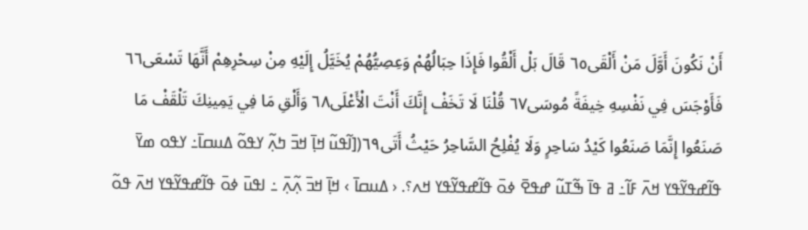أَنْ نَكُونَ أَوَّلَ مَنْ أَلْقَى٦٥ قَالَ بَلْ أَلْقُوا فَإِذَا حِبَالُهُمْ وَعِصِيُّهُمْ يُخَيَّلُ إِلَيْهِ مِنْ سِحْرِهِمْ أَنَّهَا تَسْعَى٦٦ فَأَوْجَسَ فِي نَفْسِهِ خِيفَةً مُوسَى٦٧ قُلْنَا لَا تَخَفْ إِنَّكَ أَنْتَ الْأَعْلَى٦٨ وَأَلْقِ مَا فِي يَمِينِكَ تَلْقَفْ مَا صَنَعُوا إِنَّمَا صَنَعُوا كَيْدُ سَاحِرٍ وَلَا يُفْلِحُ السَّاحِرُ حَيْثُ أَتَى٦٩([ߊ߬ߟߎ߬ ߞߊ߲߫ ߞߏ߫ ߤߍ߲߬ ߌߟߋ߬ ߡߎߛߊ߫߸ ߌߟߋ ߘߌ߫ ߟߊ߬ߝߟߌ߬ߟߌ ߞߍ߫ ߓߊ߬߸ ߥ ߟߊ߫ ߒ߬ߠߎ߬ ߝߟߐ߫ ߦߋ߫ ߟߊ߬ߝߟߌ߬ߟߌ ߞߍ؟. ‹ ߡߎߛߊ߫ › ߞߊ߲߫ ߞߏ߫ ߍ߲߬ߍ߲߫ ߸ ߊߟߎ߫ ߦߋ߫ ߟߊ߬ߝߟߌ߬ߟߌ ߞߍ߫ ߟߋ߬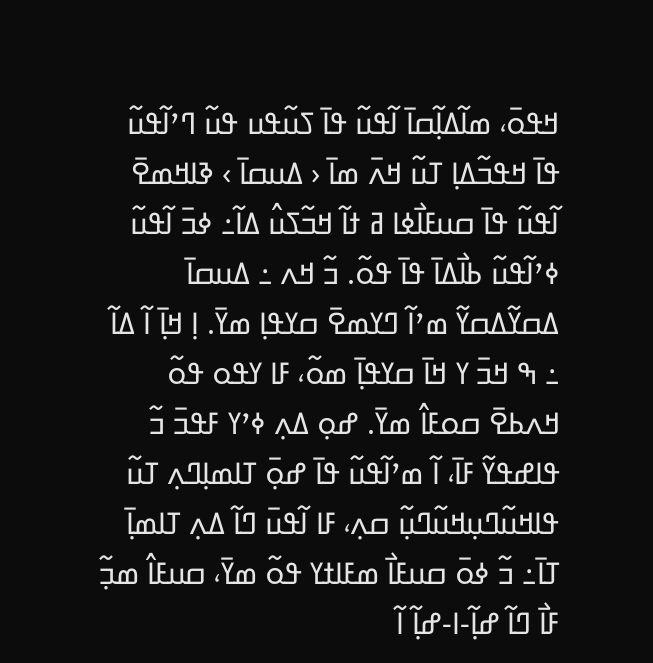ߞߟߋ߫، ߘߊ߬ߡߊ߲߬ߛߊ߫ ߊ߬ߟߎ߬ ߟߊ߫ ߖߎ߬ߟߎ ߟߎ߬ ߣߴߊ߬ߟߎ߬ ߟߊ߫ ߞߟߏ߬ߡߊ߲ ߠߎ߬ ߞߍ߫ ߘߊ߫ ‹ ߡߎߛߊ߫ › ߢߊߞߘߐ߫ ߊ߬ߟߎ߬ ߟߊ߫ ߛߎߓߊ߯ߦߊ ߥ ߙߊ߬ ߞߏ߬ߖߎ߮ ߡߊ߬߸ ߦߏ߫ ߊ߬ߟߎ߬ ߦߴߊ߬ߟߎ߬ ߕߊ߯ߡߊ߫ ߟߊ߫ ߟߋ߬. ߏ߬ ߞߍ ߸ ߡߎߛߊ߫ ߡߛߌ߬ߡߛߌ߬ ߘߴߊ߬ ߣߌߘߐ߫ ߛߌߟߊ߲ ߘߌ߫. ߊ߲ ߞߊ߲߫ ߊ߬ ߡߊ߬ ߸ ߒ ߞߏ߫ ߌ ߞߊ߫ ߛߌߟߊ߲߫ ߘߋ߬، ߓߊ ߌߟߋ ߟߋ߬ ߞߍߕߐ߫ ߛߋߓߊ߮ ߘߌ߫. ߝߋ߲ ߡߍ߲ ߦߴߌ ߓߟߏ߫ ߏ߬ ߟߊߝߟߌ߬ ߓߊ߫، ߊ߬ ߘߴߊ߬ߟߎ߬ ߟߊ߫ ߝߋ߲߫ ߠߊߘߊ߲ߣߍ߲ ߠߎ߬ ߟߊߞߎ߬ߣߎ߲ߞߎ߬ߣߎ߲߬ ߛߍ߲، ߓߊ ߊ߬ߟߎ߫ ߣߊ߬ ߡߍ߲ ߠߊߘߊ߲߫ ߠߊ߫߸ ߏ߬ ߦߋ߫ ߛߎߓߊ߯ ߘߓߊߙߌ ߟߋ߬ ߘߌ߫، ߛߎߓߊ߮ ߘߏ߲߬ ߓߊ߯ ߣߊ߬ ߝߊ߲߬-ߊ-ߝߊ߲߬ ߊ߬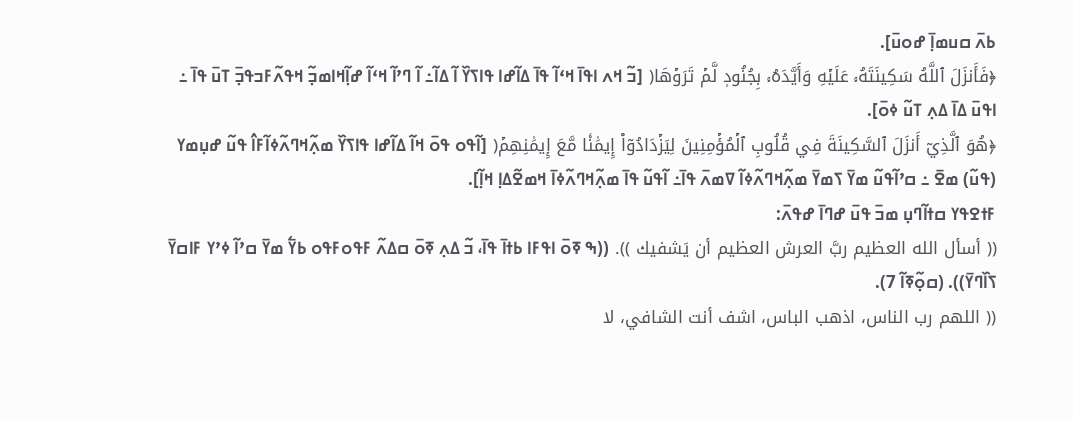ߕߍ߫ ߛߎߘߊ߲߫ ߝߋߎ߫].
﴿فَأَنزَلَ ٱللَّهُ سَكِينَتَهُۥ عَلَيۡهِ وَأَيَّدَهُۥ بِجُنُودٖ لَّمۡ تَرَوۡهَا( [ߏ߬ ߞߍ ߊߟߊ߫ ߞߵߊ߬ ߟߊ߫ ߡߊ߬ߝߊ ߟߊߖߌ߰ ߊ߬ ߡߊ߬߸ ߊ߬ ߣߴߊ߬ ߞߵߊ߬ ߝߊ߲߬ߞߊߘߏ߲߬ ߞߟߍ߬ߓߏߟߏ߲߫ ߠߎ߫ ߟߊ߫ ߸ ߊߟߎ߫ ߡߊ߫ ߡߍ߲ ߠߎ߬ ߦߋ߫].
﴿هُوَ ٱلَّذِيٓ أَنزَلَ ٱلسَّكِينَةَ فِي قُلُوبِ ٱلۡمُؤۡمِنِينَ لِيَزۡدَادُوٓاْ إِيمَٰنٗا مَّعَ إِيمَٰنِهِمۡ( [ߊ߬ߟߋ ߟߋ߫ ߞߊ߬ ߡߊ߬ߝߊ ߟߊߖߌ߰ ߘߍ߲߬ߞߣߍ߬ߦߊ߬ߓߊ߮ ߟߎ߬ ߝߎ߲ߘߌ (ߟߎ߬) ߘߐ߫ ߸ ߛߴߊ߬ߟߎ߬ ߘߌ߫ ߖߘߌ߫ ߘߍ߲߬ߞߣߍ߬ߦߊ߬ ߜߘߍ߫ ߟߊ߫߸ ߊ߬ߟߎ߬ ߟߊ߫ ߘߍ߲߬ߞߣߍ߬ߦߊ߫ ߞߘߐ߬ߡߊ߲ ߞߊ߲߬].
ߓߙߐߟߌ ߛߙߊ߬ߣߎ߲ ߘߏ߫ ߟߎ߫ ߝߣߊ߫ ߝߟߍ߫:
(( أسأل الله العظيم ربَّ العرش العظيم أن يَشفيك )). ((ߒ ߧߋ߫ ߊߟߓߊ ߕߙߊ߫ ߟߊ߫، ߏ߬ ߡߍ߲ ߧߋ߫ ߛߡߍ߬ ߓߟߋߓߟߋ ߕߌ߱ ߘߌ߫ ߛߴߊ߬ ߦߴߌ ߓߊߛߌ߫ ߖߊ߰ߣߌ߫)). (ߛߋ߲߬ߧߊ߬ 7).
(( اللهم رب الناس، اذهب الباس، اشف أنت الشافي، لا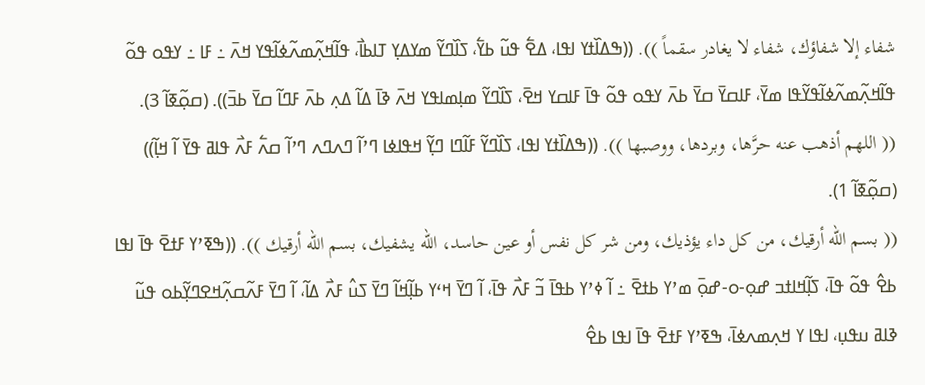شفاء إلا شفاؤك، شفاء لا يغادر سقماً )). ((ߒߡߊ߰ߙߌ ߊߟߊ، ߡߐ߱ ߟߎ߬ ߕߌ߱، ߖߊ߰ߣߌ߬ ߘߌߡߌ߲ ߠߊߕߊ߯، ߟߊ߬ߞߍ߲߬ߘߍ߬ߦߊ߬ߟߌ ߞߍ߫ ߸ ߓߊ ߸ ߌߟߋ ߟߋ߬ ߟߊ߬ߞߍ߲߬ߘߍ߬ߦߊ߬ߟߌ߬ߟߊ ߘߌ߫، ߓߊߛߌ߫ ߛߌ߫ ߕߍ߫ ߌߟߋ ߟߋ߬ ߟߊ߫ ߓߊߛߌ ߞߐ߫، ߖߊ߰ߣߌ߬ ߘߊ߲ߘߊߟߌ ߞߍ߫ ߢߊ߫ ߡߊ߬ ߡߍ߲ ߕߍ߫ ߓߣߊ߬ ߛߌ߫ ߕߏ߫)). (ߛߋ߲߬ߧߊ߬ 3).
(( اللهم أذهب عنه حرَّها، وبردها، ووصبها )). ((ߒߡߊ߰ߙߌ ߊߟߊ، ߖߊ߰ߣߌ߬ ߓߊ߬ߣߊ ߣߌ߲߬ ߞߟߊߦߊ ߣߴߊ߬ ߣߍߣߍ ߣߴߊ߬ ߛߍ߱ ߓߍ߯ ߟߊߥ ߟߌ߫ ߊ߬ ߞߊ߲߬)) (ߛߋ߲߬ߧߊ߬ 1).
(( بسم الله أرقيك، من كل داء يؤذيك، ومن شر كل نفس أو عين حاسد، الله يشفيك، بسم الله أرقيك )). ((ߒߧߴߌ ߓߙߐ߫ ߟߊ߫ ߊߟߊ ߕߐ߮ ߟߋ߬ ߟߊ߫، ߖߊ߲߬ߞߊߙߏ ߝߋ߲-ߋ-ߝߋ߲߫ ߘߴߌ ߕߙߐ߫ ߸ ߊ߬ ߦߴߌ ߕߟߊ߫ ߏ߬ ߓߍ߯ ߟߊ߫، ߊ߬ ߣߌ߫ ߞߵߌ ߕߊ߲߬ߞߊ߬ ߣߌ߫ ߖߎ߮ ߓߍ߯ ߡߊ߬، ߊ߬ ߣߌ߫ ߓߍ߬ߛߍ߲߬ߞߐߣߌ߲߬ߕߋ ߟߎ߬ ߢߊߥ ߎߟߎ߲، ߊߟߊ ߌ ߞߍ߲ߘߍߦߊ߫، ߒߧߴߌ ߓߙߐ߫ ߟߊ߫ ߊߟߊ ߕߐ߮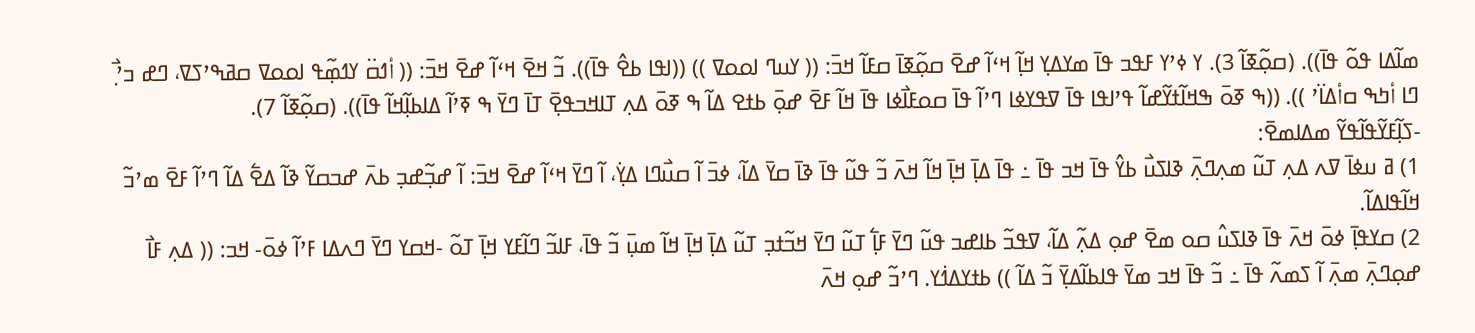ߘߊ߬ߡߊ ߟߋ߬ ߟߊ߫)). (ߛߋ߲߬ߧߊ߬ 3). ߌ ߦߴߌ ߓߟߏ ߟߊ߫ ߘߌߡߌ߲ ߞߊ߲߬ ߞߵߊ߬ ߝߐ߫ ߛߋ߲߬ߧߊ߫ ߛߓߊ߬ ߞߏ߫: (( ߌߎߣ ߊߋߋߜ )) ((ߊߟߊ ߕߐ߮ ߟߊ߫)). ߏ߬ ߞߐ߫ ߞߵߊ߬ ߝߐ߫ ߞߏ߫: (( أߗߛ߳ ߌߗߘ߲߬ߟ ߊߋߋߜ ߛߥߒߴߖߜ، ߣߝ ߏߴ߲߯ ߣߊ أߤߒ ߛأߡߊ߳ߴ )). ((ߒ ߧߋ߫ ߒߞߊ߬ߙߌ߬ߝߊ߬ ߟߴߊߟߊ ߟߊ߫ ߜߟߌߦߊ ߣߴߊ߬ ߟߊ߫ ߛߋߓߊ߯ߦߊ ߟߊ߫ ߞߊ߬ ߓߐ߫ ߝߋ߲߫ ߕߙߐ ߡߊ߬ ߒ ߧߋ߫ ߡߍ߲ ߠߊߞߏߟߐ߲߫ ߠߊ߫ ߣߌ߫ ߒ ߧߴߊ߬ ߡߊߕߊ߲߬ߞߊ߬ ߟߊ߫)). (ߛߋ߲߬ߧߊ߬ 7).
-ߖߊ߲߬ߓߌ߬ߟߊ߬ߟߌ߬ ߘߡߊߘߐ߫:
1) ߥ ߎߦߊ߫ ߜߍ ߡߍ߲ ߠߎ߬ ߘߍ߲ߣߍ߲߫ ߢߊߖߎ߯ ߕߌ߮ ߟߊ߫ ߞߏ ߟߊ߫ ߸ ߟߊ߫ ߡߊ߲߫ ߞߊ߲߫ ߞߊ߬ ߞߍ߫ ߏ߬ ߟߎ߬ ߟߊ߫ ߢߊ߫ ߛߌ߫ ߡߊ߬، ߦߏ߫ ߊ߬ ߛߎ߯ߣߊ ߡߌ߲߭، ߊ߬ ߣߌ߫ ߞߵߊ߬ ߝߐ߫ ߞߏ߫: ߊ߬ ߝߏ߲߬ߝߏ߲ ߕߍ߫ ߝߏߛߌ߬ ߢߊ߬ ߡߐ߱ ߡߊ߬ ߣߴߊ߬ ߓߐ߫ ߘߴߏ߬ ߞߊ߬ߟߊߡߊ߬.
2) ߛߌߟߊ߲߫ ߦߋ߫ ߞߍ߫ ߟߊ߫ ߢߊߖߎ߮ ߛߋ ߘߐ߫ ߝߋ߲ ߡߍ߲߬ ߡߊ߬، ߜߟߏ߬ ߕߊߝߏ ߟߎ߬ ߣߌ߫ ߓߊ߲߱ ߠߎ߬ ߣߌ߫ ߞߏ߬ߙߏ߲ ߠߎ߬ ߡߊ߲߫ ߞߊ߲߫ ߞߊ߬ ߘߎ߲߫ ߏ߬ ߟߊ߫، ߓߊߏ߬ ߣߊ߬ߓߌ ߞߊ߲߫ ߠߋ߬ -ߞߛߌ ߣߌ߫ ߣߍߡߊ ߓߴߊ߬ ߦߋ߫- ߞߏ: (( ߡߍ߲ ߓߊ߯ ߝߋ߲ߣߍ߲߫ ߘߍ߲߫ ߊ߬ ߖߘߍ߬ ߟߊ߫ ߸ ߏ߬ ߟߊ߫ ߞߏ ߘߌ߫ ߟߊߕߊ߬ߡߌ߲߫ ߏ߬ ߡߊ߬ )) ߕߙߌߡߗ߭ߌ. ߣߴߏ߬ ߝߋ߲ ߞߍ߫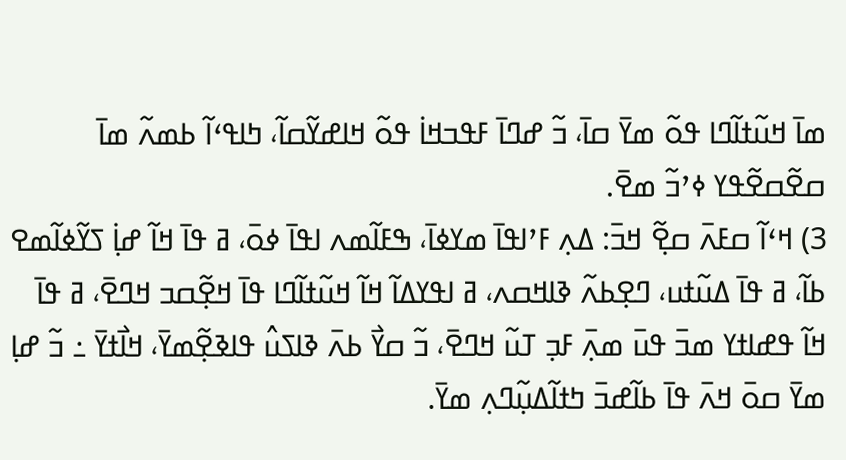ߘߊ߫ ߞߎ߬ߙߊ߬ߣߊ ߟߋ߬ ߘߌ߫ ߛߊ߫، ߏ߬ ߝߣߊ߫ ߓߟߏߞߊ߭ ߟߋ߬ ߞߊߝߌ߬ߛߊ߬، ߤߊߟߵߊ߬ ߕߘߍ߬ ߘߊ߫ ߛߐ߬ߛߐ߬ߟߌ ߦߴߏ߬ ߘߐ߫.
3) ߞߵߊ߬ ߛߓߍ߫ ߛߐ߲߬ ߞߏ߫: ߡߍ߲ ߓߴߊߟߊ߫ ߘߌߦߊ߫، ߒߓߊ߬ߘߍ ߊߟߊ߫ ߦߋ߫، ߥ ߟߊ߫ ߞߊ߬ ߝߊ߲߭ ߖߌ߬ߦߊ߬ߘߐ ߕߊ߬، ߥ ߟߊ߫ ߡߎ߬ߙߎ، ߣߐ߲ߕߍ߬ ߢߊߞߛߍ، ߥ ߊߟߌߡߊ߬ ߞߊ߬ ߞߎ߬ߙߊ߬ߣߊ ߟߊ߫ ߞߐ߲߬ߛߏ ߞߣߐ߫، ߥ ߟߊ߫ ߞߊ߬ ߟߝߊߙߌ ߘߏ߫ ߟߎ߫ ߘߍ߲߫ ߓߏ߲ ߠߎ߬ ߞߣߐ߫، ߏ߬ ߛߌ߯ ߕߍ߫ ߢߊߖߎ߮ ߟߊߢߐ߲߬ߘߌ߫، ߞߊ߯ߙߌ߫ ߸ ߏ߬ ߝߊ߲ ߘߌ߫ ߛߋ߫ ߞߍ߫ ߟߊ߫ ߕߊ߬ߝߏ߫ ߤߙߊ߬ߡߎ߲߬ߣߍ߲ ߘߌ߫.